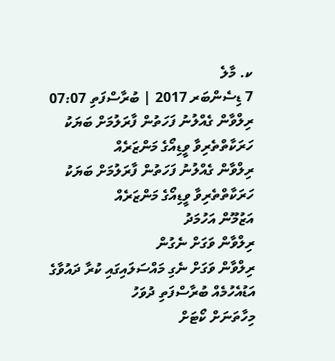ކ. މާލެ
7 ޑިސެންބަރ 2017 | ބުރާސްފަތި 07:07
ރިލްވާން ގެއްލުނު ފަހަތުން ފާރަލުމަށް ބަޔަކު ހަރަކާތްތެރިވާ ވީޑިއޯގެ މަންޒަރެއް
ރިލްވާން ގެއްލުނު ފަހަތުން ފާރަލުމަށް ބަޔަކު ހަރަކާތްތެރިވާ ވީޑިއޯގެ މަންޒަރެއް
އަޒުމޫން އަހުމަދު
ރިލްވާން ވަގަށް ނެގުން
ރިލްވާން ވަގަށް ނެގި މައްސަލައިގައި ކުރާ ދައުވާގެ އަޑުއެހުމެއް ބުރާސްފަތި ދުވަހު
މިހާތަނަށް ކޯޓަށް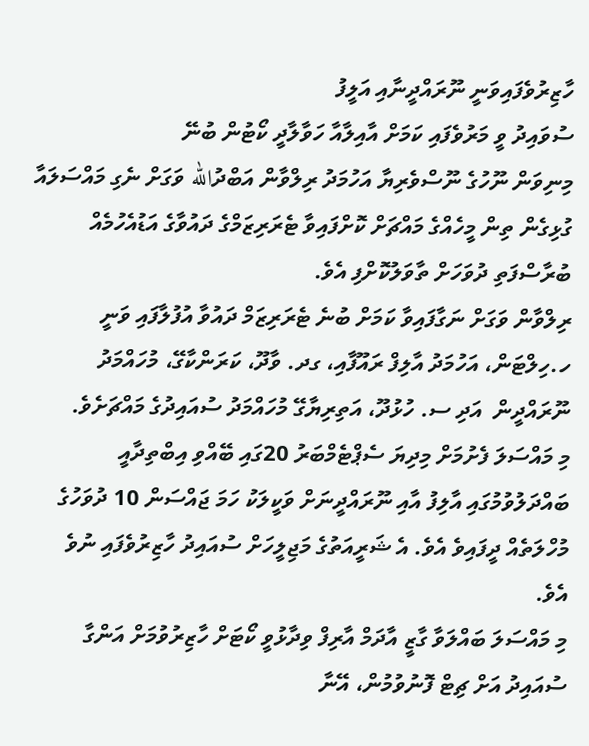ހާޒިރުވެފައިވަނީ ނޫރައްދީނާއި އަލީފު
ސުވައިދު ވީ މަރުވެފައި ކަމަށް އާއިލާއާ ހަވާލާދީ ކޯޓުން ބުނޭ
މިނިވަން ނޫހުގެ ނޫސްވެރިޔާ އަހުމަދު ރިލްވާން އަބްދުالله ވަގަށް ނެގި މައްސަލައާ ގުޅިގެން ތިން މީހެއްގެ މައްޗަށް ކޮށްފައިވާ ޓެރަރިޒަމްގެ ދައުވާގެ އަޑުއެހުމެއް ބުރާސްފަތި ދުވަހަށް ތާވަލުކޮށްފި އެވެ.
ރިލްވާން ވަގަށް ނަގާފައިވާ ކަމަށް ބުނެ ޓެރަރިޒަމް ދައުވާ އުފުލާފައި ވަނީ ހ.ހިލްޓަން، އަހުމަދު އާލިފް ރައޫފާއި، ގދ. ވާދޫ، ކަރަންކާގޭ، މުހައްމަދު ނޫރައްދީން  އަދި ސ. ހުޅުދޫ، އަތިރިޔާގޭ މުހައްމަދު ސުއައިދުގެ މައްޗަށެވެ.
މި މައްސަލަ ފެށުމަށް މިދިޔަ ސެޕްޓެމްބަރު 20ގައި ބޭއްވި އިބްތިދާއީ ބައްދަލުވުމުގައި އާލިފު އާއި ނޫރައްދީނަށް ވަކީލަކު ހަމަ ޖައްސަން 10 ދުވަހުގެ މުހްލަތެއް ދީފައިވެ އެވެ. އެ ޝަރީއަތުގެ މަޖިލީހަށް ސުއައިދު ހާޒިރުވެފައި ނުވެ އެވެ.
މި މައްސަލަ ބައްލަވާ ގާޒީ އާދަމް އާރިފް ވިދާޅުވީ ކޯޓަށް ހާޒިރުވުމަށް އަންގާ ސުއައިދު އަށް ޗިޓް ފޮނުވުމުން، އޭނާ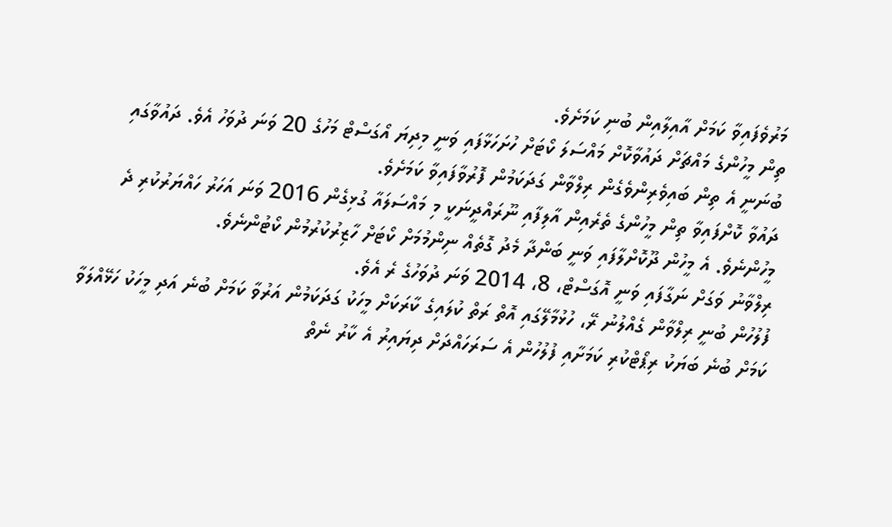މަރުވެފައިވާ ކަމަށް އާއިލާއިން ބުނި ކަމަށެވެ.
ތިން މީހުންގެ މައްޗަށް ދައުވާކޮށް މައްސަލަ ކޯޓަށް ހުށަހަޅާފައި ވަނީ މިދިޔަ އޯގަސްޓް މަހުގެ 20 ވަނަ ދުވަހު އެވެ. ދައުވާގައި ބުނަނީ އެ ތިން ބައިވެރިންވެގެން ރިލްވާން ގަދަކަމުން ފޮރުވާފައިވާ ކަމަށެވެ.
ދައުވާ ކޮށްފައިވާ ތިން މީހުންގެ ތެރެއިން އާލިފާއި ނޫރައްދީނަކީ މި މައްސަލައާ ގުޅިގެން 2016 ވަނަ އަހަރު ހައްޔަރުކުރި ދެ މީހުންނެވެ. އެ މީހުން ދޫކޮށްލާފައި ވަނީ ބަންދާ މެދު ގޮތެއް ނިންމުމަށް ކޯޓަށް ހާޒިރުކުރުމުން ކޯޓުންނެވެ.
ރިލްވާނު ވަގަށް ނަގާފައި ވަނީ އޮގަސްޓް، 8، 2014 ވަނަ ދުވަހުގެ ރެ އެވެ.
ފުލުހުން ބުނީ ރިލްވާން ގެއްލުނު ރޭ، ހުޅުމާލޭގައި އޮތް ރަތް ކުލައިގެ ކާރަކަށް މީހަކު ގަދަކަމުން އަރުވާ ކަމަށް ބުނެ އަދި މީހަކު ހަޅޭއްލަވާ ކަމަށް ބުނެ ބަޔަކު ރިޕޯޓްކުރި ކަމަށާއި ފުލުހުން އެ ސަރަހައްދަށް ދިޔައިރު އެ ކާރު ނެތް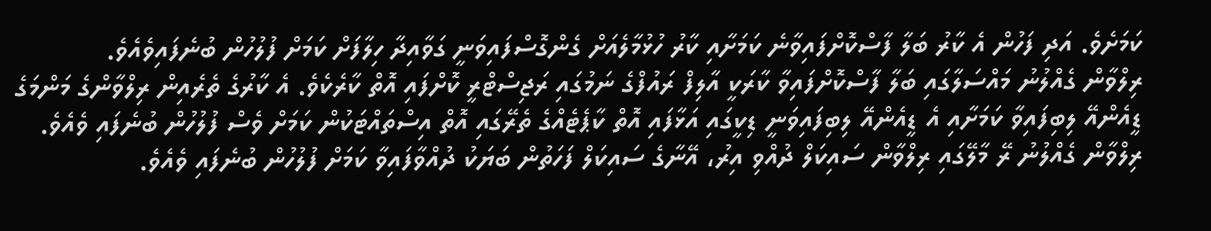ކަމަށެވެ. އަދި ފަހުން އެ ކާރު ބަލާ ފާސްކޮށްފައިވާނެ ކަމަށާއި ކާރު ހުޅުމާލެއަށް ގެންގޮސްފައިވަނީ ގަވާއިދާ ހިލާފަށް ކަމަށް ފުލުހުން ބުނެފައިވެއެވެ.
ރިލްވާން ގެއްލުނު މައްސަލާގައި ބަލާ ފާސްކޮށްފައިވާ ކާރަކީ އާލިފް ރައުފްގެ ނަމުގައި ރަޖިސްޓްރީ ކޮށްފައި އޮތް ކާރެކެވެ. އެ ކާރުގެ ތެރެއިން ރިލްވާންގެ މަންމަގެ ޑީއެންއޭ ލިބިފައިވާ ކަމަށާއި އެ ޑީއެންއޭ ލިބިފައިވަނީ ޑިކީގައި އަޅާފައި އޮތް ކާޕެޓެއްގެ ތެރޭގައި އޮތް އިސްތައްޓަކުން ކަމަށް ވެސް ފުލުހުން ބުނެފައި ވެއެވެ.
ރިލްވާން ގެއްލުނު ރޭ މާލޭގައި ރިލްވާން ސައިކަލް ދުއްވި އިރު، އޭނާގެ ސައިކަލް ފަހަތުން ބަޔަކު ދުއްވާފައިވާ ކަމަށް ފުލުހުން ބުނެފައި ވެއެވެ.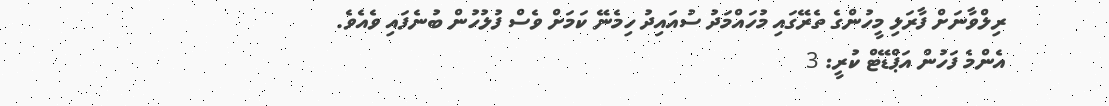ރިލްވާނަށް ފާރަލި މީހުންގެ ތެރޭގައި މުހައްމަދު ސުއައިދު ހިމެނޭ ކަމަށް ވެސް ފުލުހުން ބުނެފައި ވެއެވެ.
އެންމެ ފަހުން އަޕްޑޭޓް ކުރީ: 3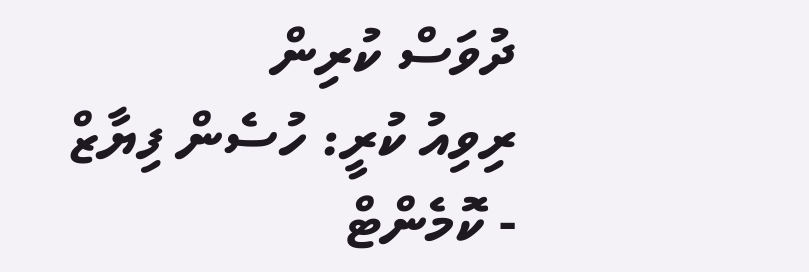ދުވަސް ކުރިން
ރިވިއު ކުރީ: ހުސެން ފިޔާޒް
- ކޮމެންޓް